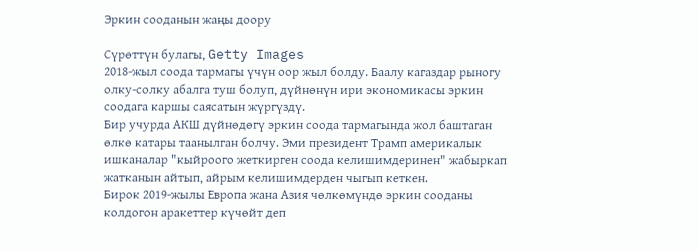Эркин сооданын жаңы доору

Сүрөттүн булагы, Getty Images
2018-жыл соода тармагы үчүн оор жыл болду. Баалу кагаздар рыногу олку-солку абалга туш болуп, дүйнөнүн ири экономикасы эркин соодага каршы саясатын жүргүздү.
Бир учурда АКШ дүйнөдөгү эркин соода тармагында жол баштаган өлкө катары таанылган болчу. Эми президент Трамп америкалык ишканалар "кыйроого жеткирген соода келишимдеринен" жабыркап жатканын айтып, айрым келишимдерден чыгып кеткен.
Бирок 2019-жылы Европа жана Азия чөлкөмүндө эркин сооданы колдогон аракеттер күчөйт деп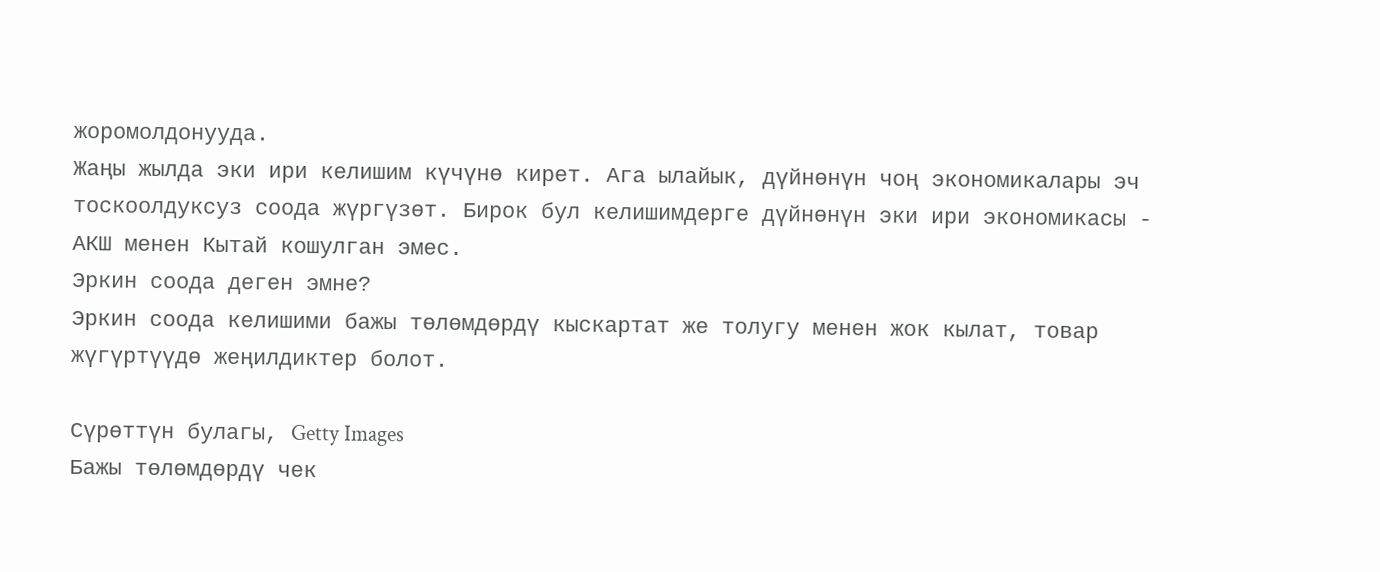жоромолдонууда.
Жаңы жылда эки ири келишим күчүнө кирет. Ага ылайык, дүйнөнүн чоң экономикалары эч тоскоолдуксуз соода жүргүзөт. Бирок бул келишимдерге дүйнөнүн эки ири экономикасы - АКШ менен Кытай кошулган эмес.
Эркин соода деген эмне?
Эркин соода келишими бажы төлөмдөрдү кыскартат же толугу менен жок кылат, товар жүгүртүүдө жеңилдиктер болот.

Сүрөттүн булагы, Getty Images
Бажы төлөмдөрдү чек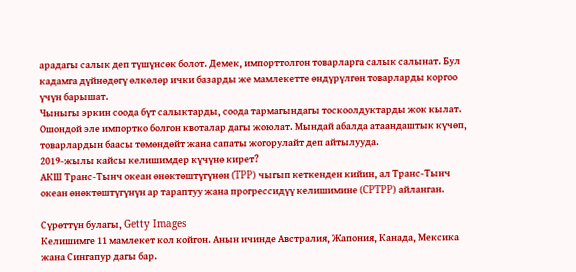арадагы салык деп түшүнсөк болот. Демек, импорттолгон товарларга салык салынат. Бул кадамга дүйнөдөгү өлкөлөр ички базарды же мамлекетте өндүрүлгөн товарларды коргоо үчүн барышат.
Чыныгы эркин соода бүт салыктарды, соода тармагындагы тоскоолдуктарды жок кылат. Ошондой эле импортко болгон квоталар дагы жоюлат. Мындай абалда атаандаштык күчөп, товарлардын баасы төмөндөйт жана сапаты жогорулайт деп айтылууда.
2019-жылы кайсы келишимдер күчүнө кирет?
АКШ Транс-Тынч океан өнөктөштүгүнөн (TPP) чыгып кеткенден кийин, ал Транс-Тынч океан өнөктөштүгүнүн ар тараптуу жана прогрессидүү келишимине (CPTPP) айланган.

Сүрөттүн булагы, Getty Images
Келишимге 11 мамлекет кол койгон. Анын ичинде Австралия, Жапония, Канада, Мексика жана Сингапур дагы бар.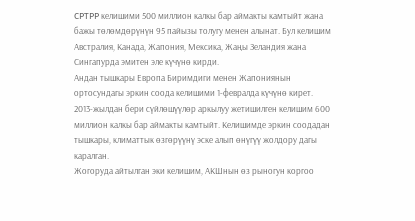CPTPP келишими 500 миллион калкы бар аймакты камтыйт жана бажы төлөмдөрүнүн 95 пайызы толугу менен алынат. Бул келишим Австралия, Канада, Жапония, Мексика, Жаңы Зеландия жана Сингапурда эмитен эле күчүнө кирди.
Андан тышкары Европа Биримдиги менен Жапониянын ортосундагы эркин соода келишими 1-февралда күчүнө кирет.
2013-жылдан бери сүйлөшүүлөр аркылуу жетишилген келишим 600 миллион калкы бар аймакты камтыйт. Келишимде эркин соодадан тышкары, климаттык өзгөрүүнү эске алып өнүгүү жолдору дагы каралган.
Жогоруда айтылган эки келишим, АКШнын өз рыногун коргоо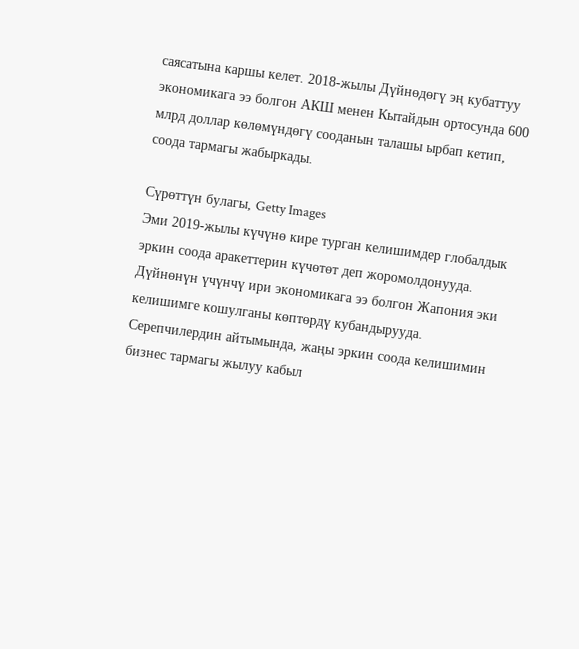саясатына каршы келет. 2018-жылы Дүйнөдөгү эң кубаттуу экономикага ээ болгон АКШ менен Кытайдын ортосунда 600 млрд доллар көлөмүндөгү сооданын талашы ырбап кетип, соода тармагы жабыркады.

Сүрөттүн булагы, Getty Images
Эми 2019-жылы күчүнө кире турган келишимдер глобалдык эркин соода аракеттерин күчөтөт деп жоромолдонууда. Дүйнөнүн үчүнчү ири экономикага ээ болгон Жапония эки келишимге кошулганы көптөрдү кубандырууда.
Серепчилердин айтымында, жаңы эркин соода келишимин бизнес тармагы жылуу кабыл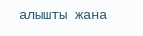алышты жана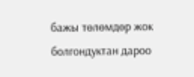бажы төлөмдөр жок болгондуктан дароо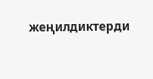жеңилдиктерди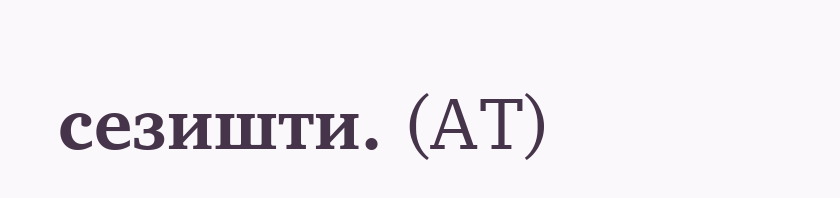сезишти. (AT)